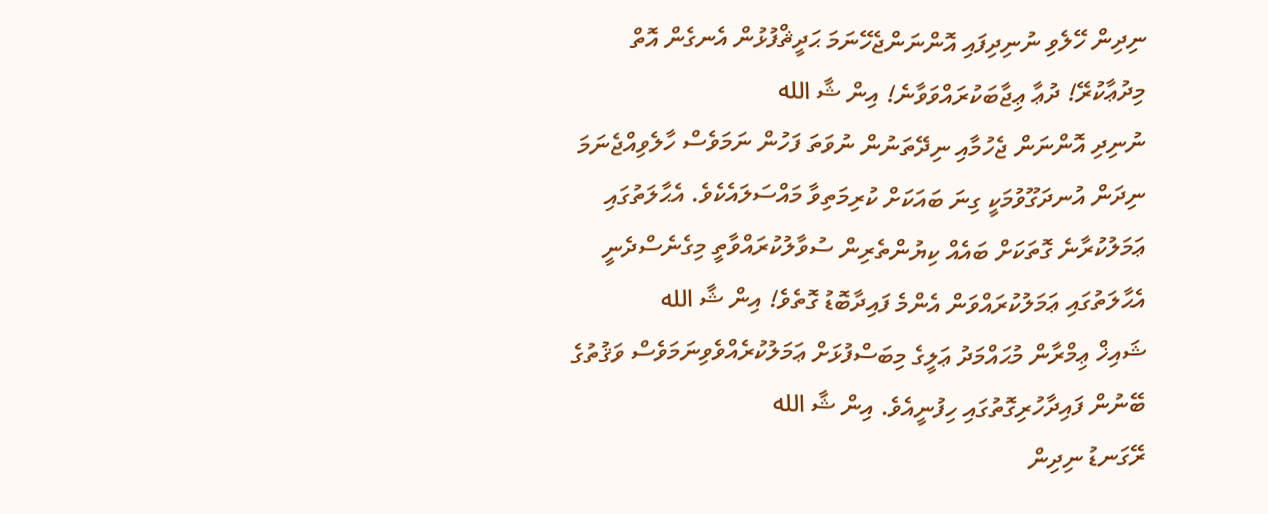ނިދިން ހޭލެވި ނުނިދިފައި އޮންނަންޖެހޭނަމަ ޙަދީޘްފުޅުން އެނގެން އޮތް މިދުޢާކުރޭ! ދުޢާ ޢިޖާބަކުރައްވަވާނެ! އިން ޝާ الله
ނުނިދި އޮންނަން ޖެހުމާއި ނިދޭތަނުން ނުވަތަ ފަހުން ނަމަވެސް ހާލެވިއްޖެނަމަ ނިދަން އުނދަގޫވުމަކީ ގިނަ ބައަކަށް ކުރިމަތިވާ މައްސަލައެކެވެ. އެޙާލަތުގައި ޢަމަލުކުރާނެ ގޮތަކަށް ބައެއް ކިޔުންތެރިން ސުވާލުކުރައްވާތީ މިގެނެސްދެނީ އެޙާލަތުގައި ޢަމަލުކުރައްވަން އެންމެ ފައިދާބޮޑު ގޮތެވެ! އިން ޝާ الله
ޝައިޚް ޢިމްރާން މުޙައްމަދު ޢަލީގެ މިބަސްފުޅަށް ޢަމަލުކުރެއްވެވިނަމަވެސް ވަޤުތުގެ ބޭނުން ފައިދާހުރިގޮތުގައި ހިފުނީއެވެ. އިން ޝާ الله
ރޭގަނޑު ނިދިން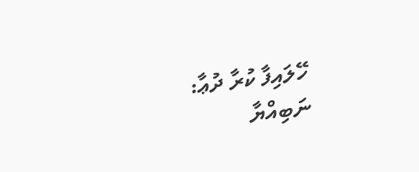ހޭލައިފާ ކުރާ ދުޢާ:
ނަބިއްޔާ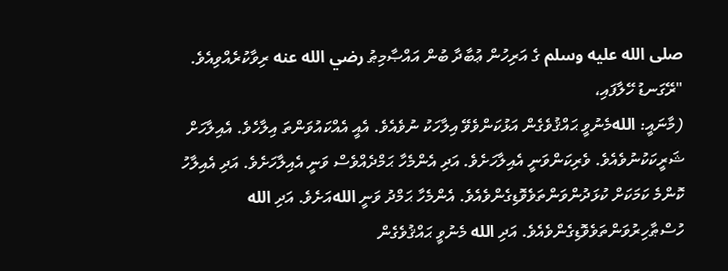صلى الله عليه وسلم ގެ އަރިހުން ޢުބާދާ ބުން އައްޞާމިޠު رضي الله عنه ރިވާކުރެއްވިއެވެ. "ރޭގަނޑު ހޭލާފައި،
(މާނައީ: اللهމެނުވީ ޙައްޤުވެގެން އަޅުކަންވެވޭ އިލާހަކު ނުވެއެވެ. އެއީ އެއްކައުވަންތަ އިލާހެވެ. އެއިލާހަށް ޝަރީކަކުނުވެއެވެ. ވެރިކަންވަނީ އެއިލާހަށެވެ. އަދި އެންމެހާ ޙަމްދެއްވެސް ވަނީ އެއިލާހަށެވެ. އަދި އެއިލާހު ކޮންމެ ކަމަކަށް ކުޅަދުންވަންތަވެވޮޑިގެންވެއެވެ. އެންމެހާ ޙަމްދު ވަނީ اللهއަށެވެ. އަދި الله ހުސްޠާހިރުވަންތަވެވޮޑިގެންވެއެވެ. އަދި الله މެނުވީ ޙައްޤުވެގެން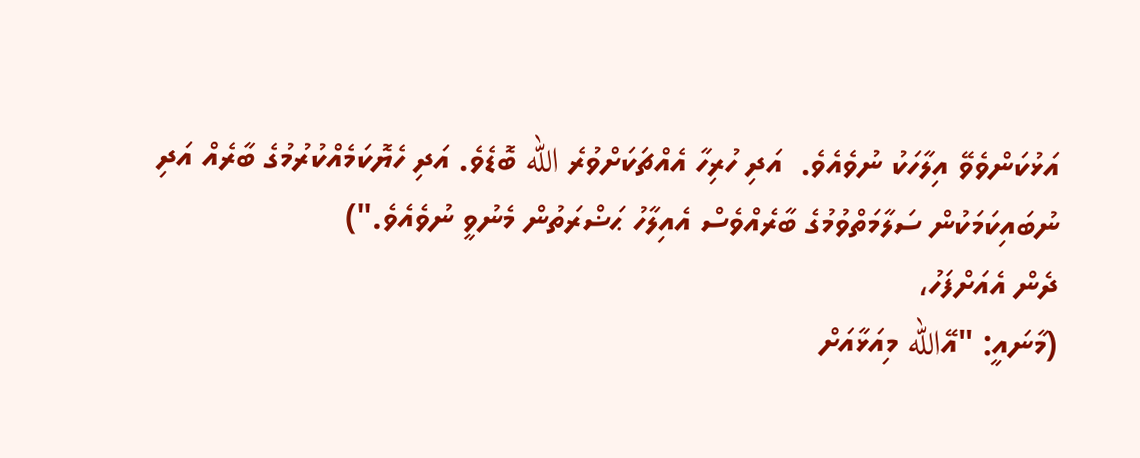އަޅުކަންވެވޭ އިލާހަކު ނުވެއެވެ.  އަދި ހުރިހާ އެއްޗަކަށްވުރެ الله ބޮޑެވެ. އަދި ހެޔޮކަމެއްކުރުމުގެ ބާރެއް އަދި ނުބައިކަމަކުން ސަލާމަތްވުމުގެ ބާރެއްވެސް އެއިލާހު ޙަޟްރަތުން މެނުވީ ނުވެއެވެ.")
ދެން އެއަށްފަހު،
(މާނައީ: "އޭالله މިއަޅާއަށް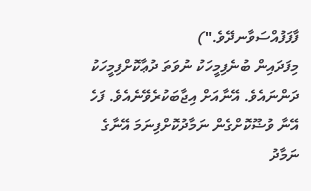ފާފަފުއްސަވާނދޭވެ.")
މިފަދައިން ބުނެފިމީހަކު ނުވަތަ ދުޢާކޮށްފިމީހަކު ދަންނައެވެ. އޭނާއަށް އިޖާބަކުރެވޭނެއެވެ. ފަހެ އޭނާ ވުޟޫކޮށްގެން ނަމާދުކޮށްފިނަމަ އޭނާގެ ނަމާދު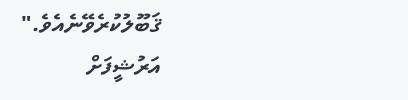ޤަބޫލުކުރެވޭނެއެވެ."
އަރުޝީފަށް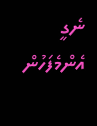ނެގީ
އެންމެފަހުން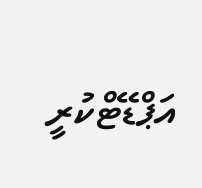އަޕްޑޭޓްކުރީ